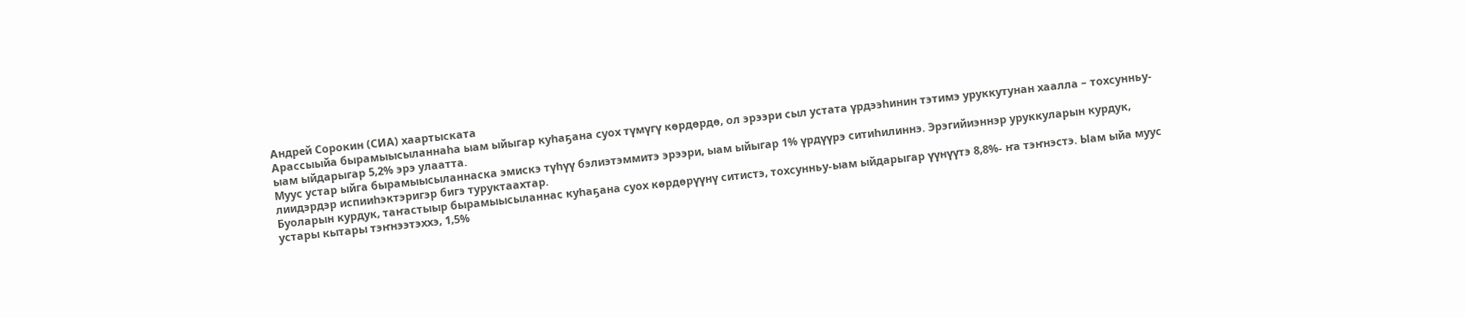Андрей Сорокин (СИА) хаартыската
Арассыыйа бырамыысыланнаһа ыам ыйыгар куһаҕана суох түмүгү көрдөрдө, ол эрээри сыл устата үрдээһинин тэтимэ уруккутунан хаалла – тохсунньу-ыам ыйдарыгар 5,2% эрэ улаатта.
Муус устар ыйга бырамыысыланнаска эмискэ түһүү бэлиэтэммитэ эрээри, ыам ыйыгар 1% үрдүүрэ ситиһилиннэ. Эрэгийиэннэр уруккуларын курдук, лиидэрдэр испииһэктэригэр бигэ туруктаахтар.
Буоларын курдук, таҥастыыр бырамыысыланнас куһаҕана суох көрдөрүүнү ситистэ, тохсунньу-ыам ыйдарыгар үүнүүтэ 8,8%- ҥа тэҥнэстэ. Ыам ыйа муус устары кытары тэҥнээтэххэ, 1,5%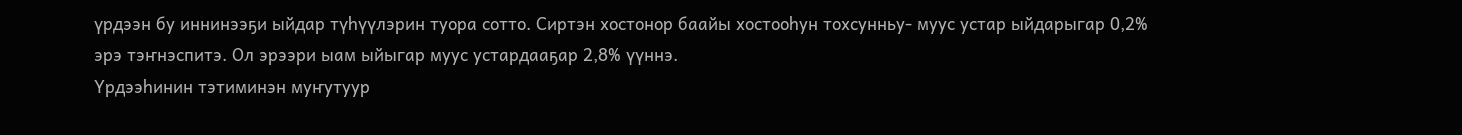үрдээн бу иннинээҕи ыйдар түһүүлэрин туора сотто. Сиртэн хостонор баайы хостооһун тохсунньу- муус устар ыйдарыгар 0,2% эрэ тэҥнэспитэ. Ол эрээри ыам ыйыгар муус устардааҕар 2,8% үүннэ.
Үрдээһинин тэтиминэн муҥутуур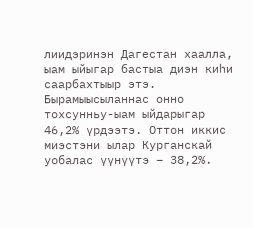лиидэринэн Дагестан хаалла, ыам ыйыгар бастыа диэн киһи саарбахтыыр этэ. Бырамыысыланнас онно тохсунньу-ыам ыйдарыгар 46,2% үрдээтэ. Оттон иккис миэстэни ылар Курганскай уобалас үүнүүтэ – 38,2%.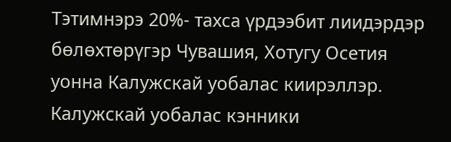Тэтимнэрэ 20%- тахса үрдээбит лиидэрдэр бөлөхтөрүгэр Чувашия, Хотугу Осетия уонна Калужскай уобалас киирэллэр. Калужскай уобалас кэнники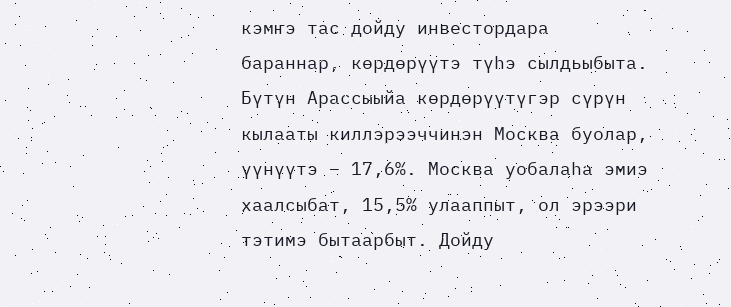кэмҥэ тас дойду инвестордара бараннар, көрдөрүүтэ түһэ сылдьыбыта.
Бүтүн Арассыыйа көрдөрүүтүгэр сүрүн кылааты киллэрээччинэн Москва буолар, үүнүүтэ – 17,6%. Москва уобалаһа эмиэ хаалсыбат, 15,5% улааппыт, ол эрээри тэтимэ бытаарбыт. Дойду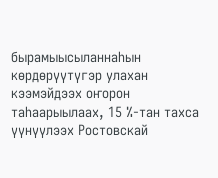бырамыысыланнаһын көрдөрүүтүгэр улахан кээмэйдээх оҥорон таһаарыылаах, 15 %-тан тахса үүнүүлээх Ростовскай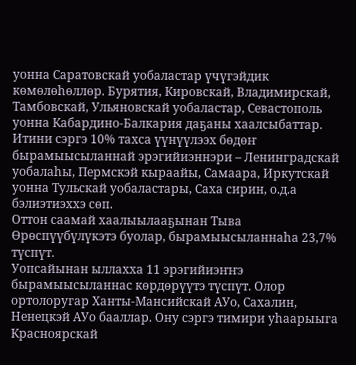уонна Саратовскай уобаластар үчүгэйдик көмөлөһөллөр. Бурятия, Кировскай, Владимирскай, Тамбовскай, Ульяновскай уобаластар, Севастополь уонна Кабардино-Балкария даҕаны хаалсыбаттар.
Итини сэргэ 10% тахса үүнүүлээх бөдөҥ бырамыысыланнай эрэгийиэннэри – Ленинградскай уобалаһы, Пермскэй кыраайы, Самаара, Иркутскай уонна Тульскай уобаластары, Саха сирин, о.д.а бэлиэтиэххэ сөп.
Оттон саамай хаалыылааҕынан Тыва Өрөспүүбүлүкэтэ буолар, бырамыысыланнаһа 23,7% түспүт.
Уопсайынан ыллахха 11 эрэгийиэҥҥэ бырамыысыланнас көрдөрүүтэ түспүт. Олор ортолоругар Ханты-Мансийскай АУо, Сахалин, Ненецкэй АУо бааллар. Ону сэргэ тимири уһаарыыга Красноярскай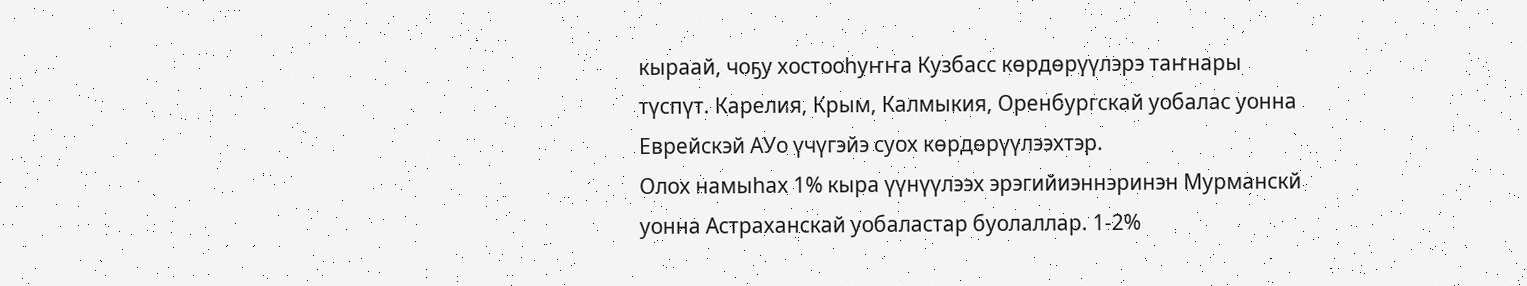кыраай, чоҕу хостооһуҥҥа Кузбасс көрдөрүүлэрэ таҥнары түспүт. Карелия, Крым, Калмыкия, Оренбургскай уобалас уонна Еврейскэй АУо үчүгэйэ суох көрдөрүүлээхтэр.
Олох намыһах 1% кыра үүнүүлээх эрэгийиэннэринэн Мурманскй уонна Астраханскай уобаластар буолаллар. 1-2%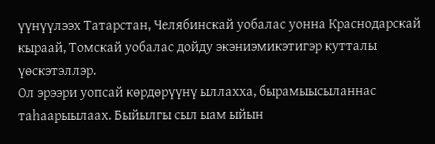үүнүүлээх Татарстан, Челябинскай уобалас уонна Краснодарскай кыраай, Томскай уобалас дойду экэниэмикэтигэр кутталы үөскэтэллэр.
Ол эрээри уопсай көрдөрүүнү ыллахха, бырамыысыланнас таһаарыылаах. Быйылгы сыл ыам ыйын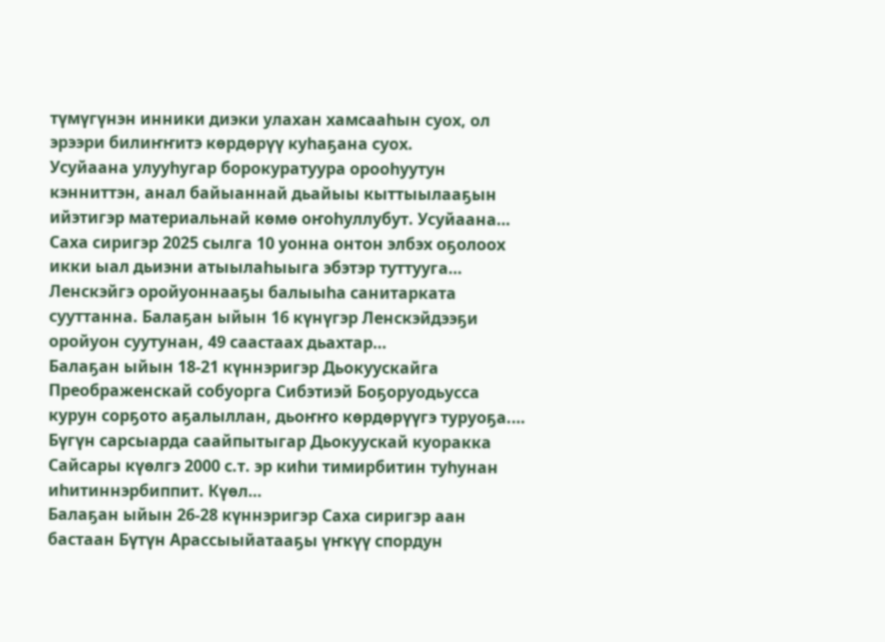түмүгүнэн инники диэки улахан хамсааһын суох, ол эрээри билиҥҥитэ көрдөрүү куһаҕана суох.
Усуйаана улууһугар борокуратуура орооһуутун кэнниттэн, анал байыаннай дьайыы кыттыылааҕын ийэтигэр материальнай көмө оҥоһуллубут. Усуйаана…
Саха сиригэр 2025 сылга 10 уонна онтон элбэх оҕолоох икки ыал дьиэни атыылаһыыга эбэтэр туттууга…
Ленскэйгэ оройуоннааҕы балыыһа санитарката сууттанна. Балаҕан ыйын 16 күнүгэр Ленскэйдээҕи оройуон суутунан, 49 саастаах дьахтар…
Балаҕан ыйын 18-21 күннэригэр Дьокуускайга Преображенскай собуорга Сибэтиэй Боҕоруодьусса курун сорҕото аҕалыллан, дьоҥҥо көрдөрүүгэ туруоҕа.…
Бүгүн сарсыарда саайпытыгар Дьокуускай куоракка Сайсары күөлгэ 2000 с.т. эр киһи тимирбитин туһунан иһитиннэрбиппит. Күөл…
Балаҕан ыйын 26-28 күннэригэр Саха сиригэр аан бастаан Бүтүн Арассыыйатааҕы үҥкүү спордун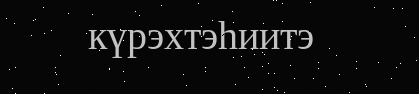күрэхтэһиитэ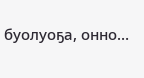буолуоҕа, онно…